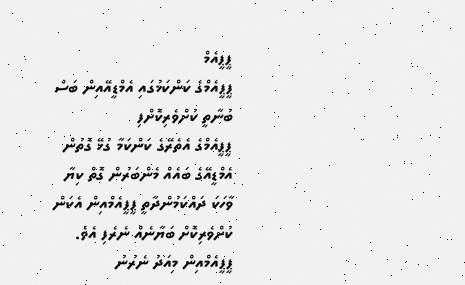ޕީޕީއެމް
ޕީޕީއެމްގެ ކަންކަމުގައި އެމްޑީއޭއިން ބަސް ބުނާތީ ކުށްވެރިކޮށްފި
ޕީޕީއެމްގެ އެތެރޭގެ ކަންކަމާ ގުޅޭ ގޮތުން އެމްޑީއޭގެ ބައެއް މެންބަރުން ގޮތް ކިޔާ ވާހަކަ ދައްކަމުންދާތީ ޕީޕީއެމްއިން އެކަން ކުށްވެރިކޮށް ބަޔާނެއް ނެރެފި އެވެ.
ޕީޕީއެމްއިން މިއަދު ނެރުނު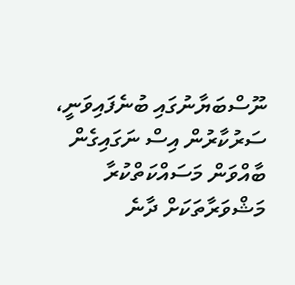ނޫސްބަޔާނުގައި ބުނެފައިވަނީ، ސަރުކާރުން އިސް ނަގައިގެން ބާއްވަން މަސައްކަތްކުރާ މަޝްވަރާތަކަށް ދާނެ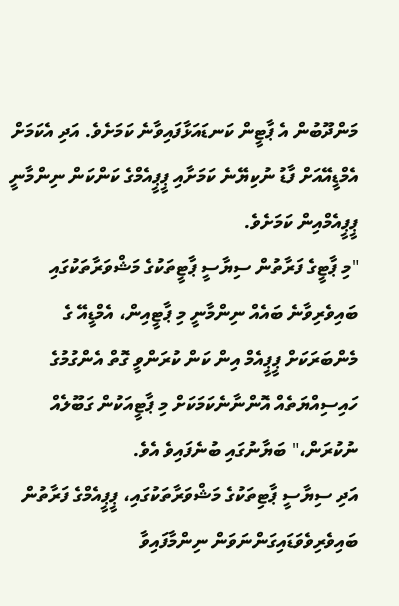މަންދޫބުން އެ ޕާޓީން ކަނޑައަޅާފައިވާނެ ކަމަށެވެ. އަދި އެކަމަށް އެމްޑީއޭއަށް ފާޑު ނުކިޔޭނެ ކަމަށާއި ޕީޕީއެމްގެ ކަންކަން ނިންމާނީ ޕީޕީއެމްއިން ކަމަށެވެ.
"މި ޕާޓީގެ ފަރާތުން ސިޔާސީ ޕާޓީތަކުގެ މަޝްވަރާތަކުގައި ބައިވެރިވާނެ ބައެއް ނިންމާނީ މި ޕާޓީއިން، އެމްޑީއޭ ގެ މެންބަރަކަށް ޕީޕީއެމް އިން ކަން ކުރަންވީ ގޮތް އެންގުމުގެ ހައިސިއްޔަތެއް އޮންނާނެކަމަކަށް މި ޕާޓީއަކުން ގަބޫލެއް ނުކުރަން،" ބަޔާނުގައި ބުނެފައިވެ އެވެ.
އަދި ސިޔާސީ ޕާޓިތަކުގެ މަޝްވަރާތަކުގައި، ޕީޕީއެމްގެ ފަރާތުން ބައިވެރިވެވަޑައިގަންނަވަން ނިންމާފައިވާ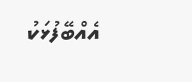އެއްބޭފުޅަކު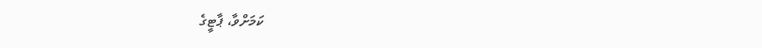ކަމަށްވާ، ޕާޓީގެ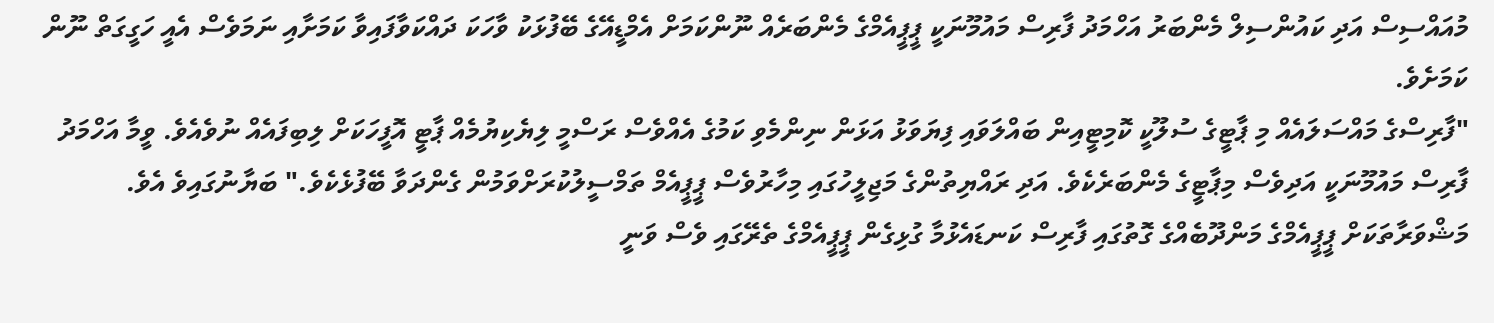މުއައްސިސް އަދި ކައުންސިލް މެންބަރު އަހްމަދު ފާރިސް މައުމޫނަކީ ޕީޕީއެމްގެ މެންބަރެއް ނޫންކަމަށް އެމްޑީއޭގެ ބޭފުޅަކު ވާހަކަ ދައްކަވާފައިވާ ކަމަށާއި ނަމަވެސް އެއީ ހަގީގަތް ނޫން ކަމަށެވެ.
"ފާރިސްގެ މައްސަލައެއް މި ޕާޓީގެ ސުލޫކީ ކޮމިޓީއިން ބައްލަވައި ފިޔަވަޅު އަޅަން ނިންމެވި ކަމުގެ އެއްވެސް ރަސްމީ ލިޔެކިޔުމެއް ޕާޓީ އޮފީހަކަށް ލިބިފައެއް ނުވެއެވެ. ވީމާ އަހްމަދު ފާރިސް މައުމޫނަކީ އަދިވެސް މިޕާޓީގެ މެންބަރެކެވެ. އަދި ރައްޔިތުންގެ މަޖިލީހުގައި މިހާރުވެސް ޕީޕީއެމް ތަމްސީލުކުރަށްވަމުން ގެންދަވާ ބޭފުޅެކެވެ." ބަޔާނުގައިވެ އެވެ.
މަޝްވަރާތަކަށް ޕީޕީއެމްގެ މަންދޫބެއްގެ ގޮތުގައި ފާރިސް ކަނޑައެޅުމާ ގުޅިގެން ޕީޕީއެމްގެ ތެރޭގައި ވެސް ވަނީ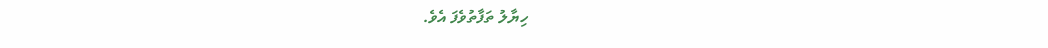ހިޔާލު ތަފާތުވެފަ އެވެ.